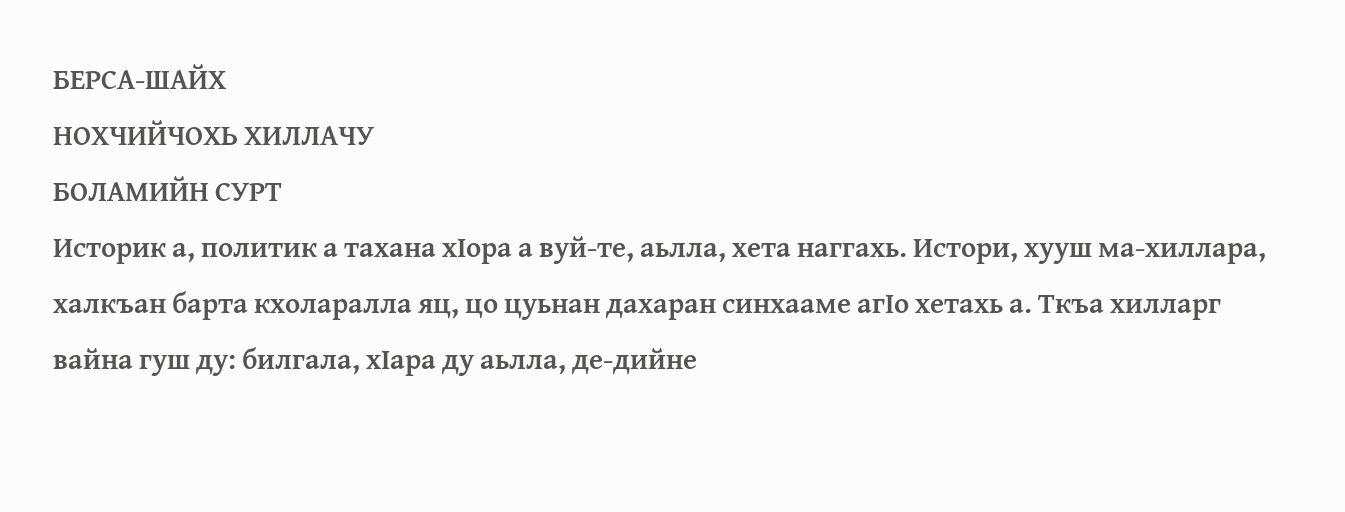БЕРСА-ШАЙХ
НОХЧИЙЧОХЬ ХИЛЛАЧУ
БОЛАМИЙН СУРТ
Историк а, политик а тахана хIора а вуй-те, аьлла, хета наггахь. Истори, хууш ма-хиллара, халкъан барта кхоларалла яц, цо цуьнан дахаран синхааме агIо хетахь а. Ткъа хилларг вайна гуш ду: билгала, хIара ду аьлла, де-дийне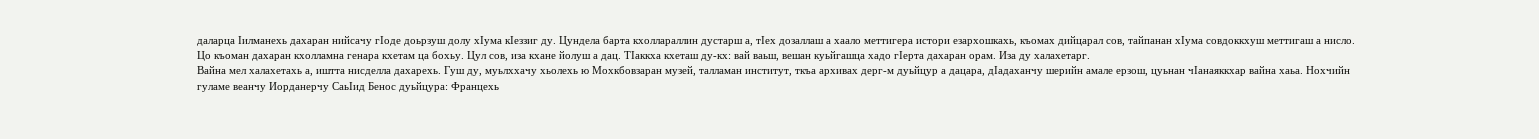даларца Iилманехь дахаран нийсачу гIоде доьрзуш долу хIума кIеззиг ду. Цундела барта кхоллараллин дустарш а, тIех дозаллаш а хаало меттигера истори езархошкахь, къомах дийцарал сов, тайпанан хIума совдоккхуш меттигаш а нисло. Цо къоман дахаран кхолламна генара кхетам ца бохьу. Цул сов, иза кхане йолуш а дац. ТIаккха кхеташ ду-кх: вай ваьш, вешан куьйгашца хадо гIерта дахаран орам. Иза ду халахетарг.
Вайна мел халахетахь а, иштта нисделла дахарехь. Гуш ду, муьлххачу хьолехь ю Мохкбовзаран музей, талламан институт, ткъа архивах дерг-м дуьйцур а дацара, дIадаханчу шерийн амале ерзош, цуьнан чIанаяккхар вайна хаьа. Нохчийн гуламе веанчу Иорданерчу СаьIид Бенос дуьйцура: Францехь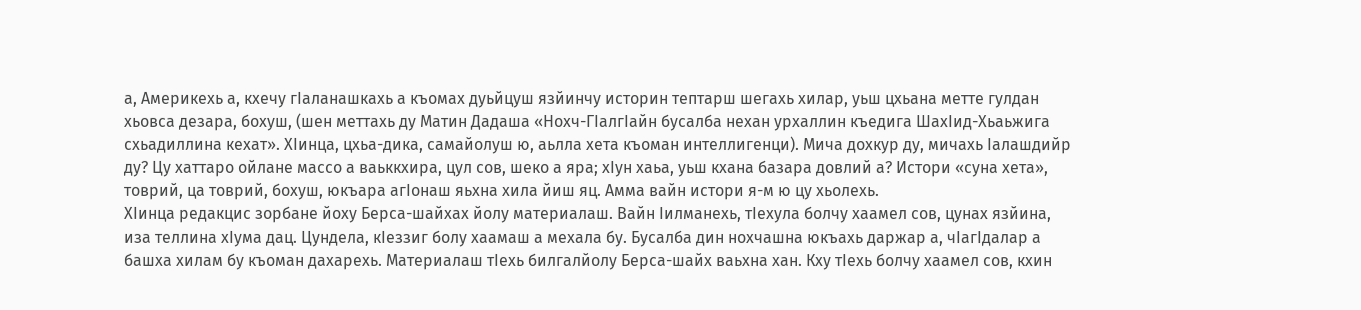а, Америкехь а, кхечу гIаланашкахь а къомах дуьйцуш язйинчу историн тептарш шегахь хилар, уьш цхьана метте гулдан хьовса дезара, бохуш, (шен меттахь ду Матин Дадаша «Нохч-ГIалгIайн бусалба нехан урхаллин къедига ШахIид-Хьаьжига схьадиллина кехат». ХIинца, цхьа-дика, самайолуш ю, аьлла хета къоман интеллигенци). Мича дохкур ду, мичахь Iалашдийр ду? Цу хаттаро ойлане массо а ваьккхира, цул сов, шеко а яра; хIун хаьа, уьш кхана базара довлий а? Истори «суна хета», товрий, ца товрий, бохуш, юкъара агIонаш яьхна хила йиш яц. Амма вайн истори я-м ю цу хьолехь.
ХIинца редакцис зорбане йоху Берса-шайхах йолу материалаш. Вайн Iилманехь, тIехула болчу хаамел сов, цунах язйина, иза теллина хIума дац. Цундела, кIеззиг болу хаамаш а мехала бу. Бусалба дин нохчашна юкъахь даржар а, чIагIдалар а башха хилам бу къоман дахарехь. Материалаш тIехь билгалйолу Берса-шайх ваьхна хан. Кху тIехь болчу хаамел сов, кхин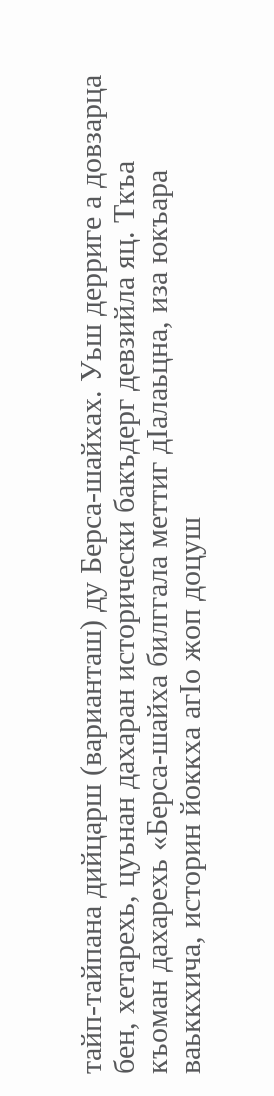тайп-тайпана дийцарш (варианташ) ду Берса-шайхах. Уьш дерриге а довзарца бен, хетарехь, цуьнан дахаран исторически бакъдерг девзийла яц. Ткъа къоман дахарехь «Берса-шайха билггала меттиг дIалаьцна, иза юкъара ваьккхича, историн йоккха агIо жоп доцуш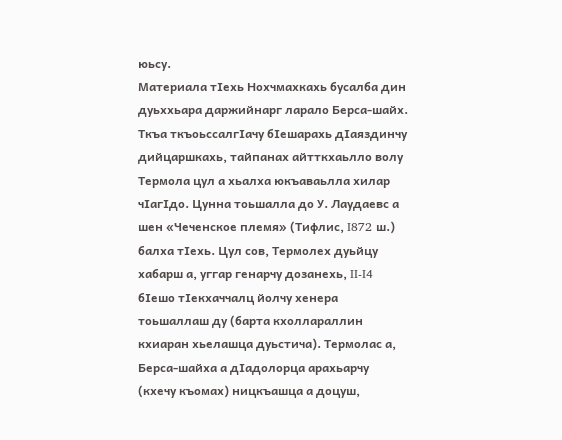юьсу.
Материала тIехь Нохчмахкахь бусалба дин дуьххьара даржийнарг ларало Берса-шайх. Ткъа ткъоьссалгIачу бIешарахь дIаяздинчу дийцаршкахь, тайпанах айтткхаьлло волу Термола цул а хьалха юкъаваьлла хилар чIагIдо. Цунна тоьшалла до У. Лаудаевс а шен «Чеченское племя» (Тифлис, I872 ш.) балха тIехь. Цул сов, Термолех дуьйцу хабарш а, уггар генарчу дозанехь, II-I4 бIешо тIекхаччалц йолчу хенера тоьшаллаш ду (барта кхоллараллин кхиаран хьелашца дуьстича). Термолас а, Берса-шайха а дIадолорца арахьарчу (кхечу къомах) ницкъашца а доцуш,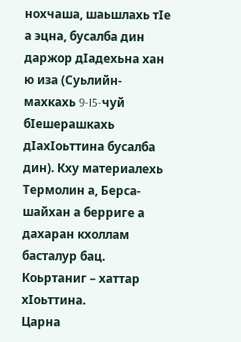нохчаша, шаьшлахь тIе а эцна, бусалба дин даржор дIадехьна хан ю иза (Суьлийн-махкахь 9-I5-чуй бIешерашкахь дIахIоьттина бусалба дин). Кху материалехь Термолин а, Берса-шайхан а берриге а дахаран кхоллам басталур бац. Коьртаниг – хаттар хIоьттина.
Царна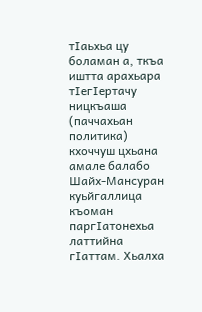тIаьхьа цу боламан а, ткъа иштта арахьара тIегIертачу ницкъаша (паччахьан политика) кхоччуш цхьана амале балабо Шайх-Мансуран куьйгаллица къоман паргIатонехьа латтийна гIаттам. Хьалха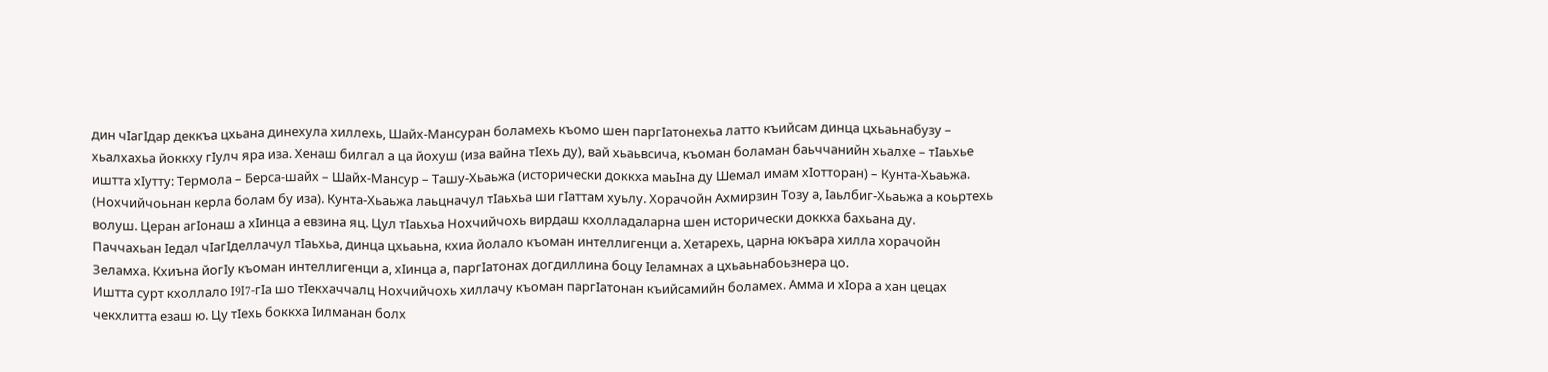дин чIагIдар деккъа цхьана динехула хиллехь, Шайх-Мансуран боламехь къомо шен паргIатонехьа латто къийсам динца цхьаьнабузу – хьалхахьа йоккху гIулч яра иза. Хенаш билгал а ца йохуш (иза вайна тIехь ду), вай хьаьвсича, къоман боламан баьччанийн хьалхе – тIаьхье иштта хIутту: Термола – Берса-шайх – Шайх-Мансур – Ташу-Хьаьжа (исторически доккха маьIна ду Шемал имам хIотторан) – Кунта-Хьаьжа. (Нохчийчоьнан керла болам бу иза). Кунта-Хьаьжа лаьцначул тIаьхьа ши гIаттам хуьлу. Хорачойн Ахмирзин Тозу а, Iаьлбиг-Хьаьжа а коьртехь волуш. Церан агIонаш а хIинца а евзина яц. Цул тIаьхьа Нохчийчохь вирдаш кхолладаларна шен исторически доккха бахьана ду.
Паччахьан Iедал чIагIделлачул тIаьхьа, динца цхьаьна, кхиа йолало къоман интеллигенци а. Хетарехь, царна юкъара хилла хорачойн Зеламха. Кхиъна йогIу къоман интеллигенци а, хIинца а, паргIатонах догдиллина боцу Iеламнах а цхьаьнабоьзнера цо.
Иштта сурт кхоллало I9I7-гIа шо тIекхаччалц Нохчийчохь хиллачу къоман паргIатонан къийсамийн боламех. Амма и хIора а хан цецах чекхлитта езаш ю. Цу тIехь боккха Iилманан болх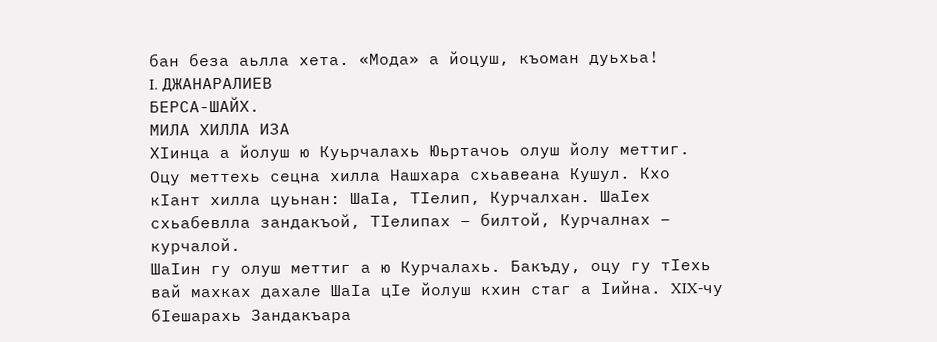бан беза аьлла хета. «Мода» а йоцуш, къоман дуьхьа!
I. ДЖАНАРАЛИЕВ
БЕРСА-ШАЙХ.
МИЛА ХИЛЛА ИЗА
ХIинца а йолуш ю Куьрчалахь Юьртачоь олуш йолу меттиг. Оцу меттехь сецна хилла Нашхара схьавеана Кушул. Кхо кIант хилла цуьнан: ШаIа, ТIелип, Курчалхан. ШаIех схьабевлла зандакъой, ТIелипах – билтой, Курчалнах – курчалой.
ШаIин гу олуш меттиг а ю Курчалахь. Бакъду, оцу гу тIехь вай махках дахале ШаIа цIе йолуш кхин стаг а Iийна. XIX-чу бIешарахь Зандакъара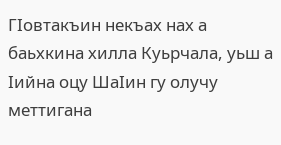ГIовтакъин некъах нах а баьхкина хилла Куьрчала, уьш а Iийна оцу ШаIин гу олучу меттигана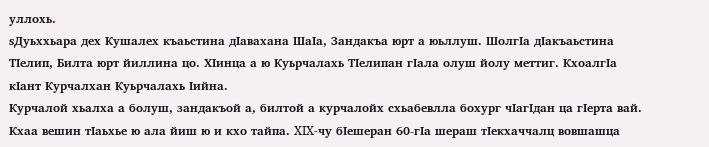уллохь.
ѕДуьххьара дех Кушалех къаьстина дIавахана ШаIа, Зандакъа юрт а юьллуш. ШолгIа дIакъаьстина ТIелип, Билта юрт йиллина цо. ХIинца а ю Куьрчалахь ТIелипан гIала олуш йолу меттиг. КхоалгIа кIант Курчалхан Куьрчалахь Iийна.
Курчалой хьалха а болуш, зандакъой а, билтой а курчалойх схьабевлла бохург чIагIдан ца гIерта вай. Кхаа вешин тIаьхье ю ала йиш ю и кхо тайпа. XIX-чу бIешеран 60-гIа шераш тIекхаччалц вовшашца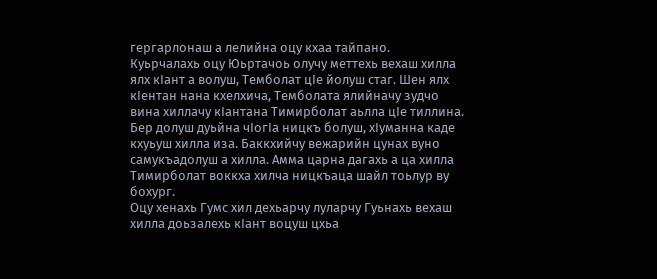гергарлонаш а лелийна оцу кхаа тайпано.
Куьрчалахь оцу Юьртачоь олучу меттехь вехаш хилла ялх кIант а волуш, Темболат цIе йолуш стаг. Шен ялх кIентан нана кхелхича, Темболата ялийначу зудчо вина хиллачу кIантана Тимирболат аьлла цIе тиллина. Бер долуш дуьйна чIогIа ницкъ болуш, хIуманна каде кхуьуш хилла иза. Баккхийчу вежарийн цунах вуно самукъадолуш а хилла. Амма царна дагахь а ца хилла Тимирболат воккха хилча ницкъаца шайл тоьлур ву бохург.
Оцу хенахь Гумс хил дехьарчу луларчу Гуьнахь вехаш хилла доьзалехь кIант воцуш цхьа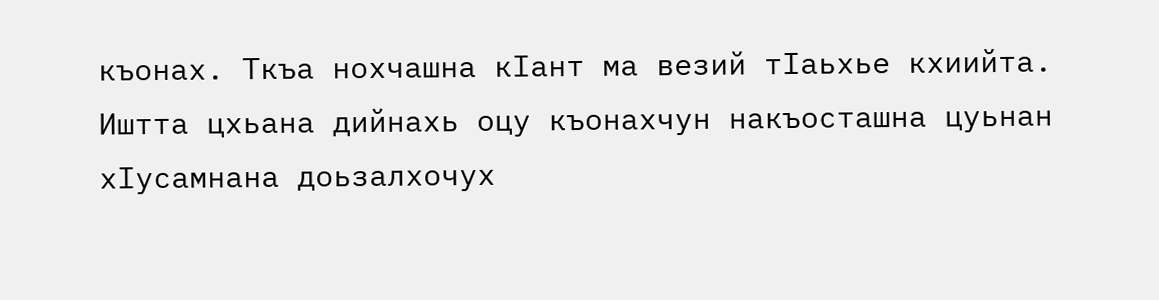къонах. Ткъа нохчашна кIант ма везий тIаьхье кхиийта. Иштта цхьана дийнахь оцу къонахчун накъосташна цуьнан хIусамнана доьзалхочух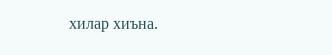хилар хиъна.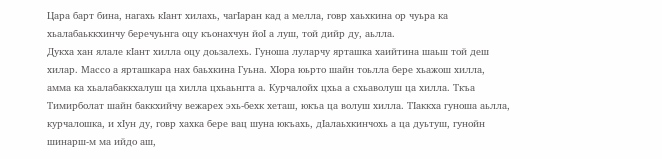Цара барт бина, нагахь кIант хилахь, чагIаран кад а мелла, говр хаьхкина ор чуьра ка хьалабаьккхинчу беречуьнга оцу къонахчун йоI а луш, той дийр ду, аьлла.
Дукха хан ялале кIант хилла оцу доьзалехь. Гуноша луларчу ярташка хаийтина шаьш той деш хилар. Массо а ярташкара нах баьхкина Гуьна. ХIора юьрто шайн тоьлла бере хьажош хилла, амма ка хьалабаккхалуш ца хилла цхьаьнгга а. Курчалойх цхьа а схьаволуш ца хилла. Ткъа Тимирболат шайн баккхийчу вежарех эхь-бехк хеташ, юкъа ца волуш хилла. ТIаккха гуноша аьлла, курчалошка, и хIун ду, говр хахка бере вац шуна юкъахь, дIалаьхкинчохь а ца дуьтуш, гунойн шинарш-м ма ийдо аш,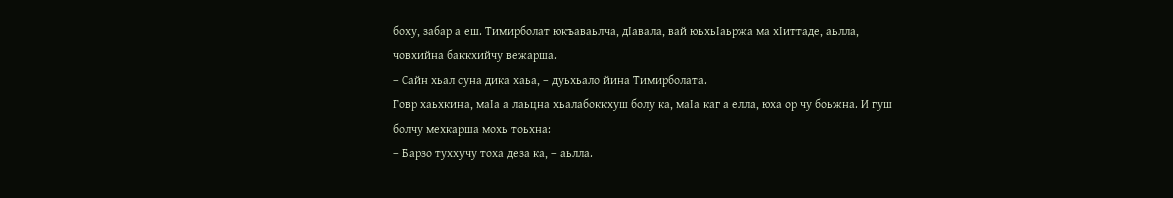боху, забар а еш. Тимирболат юкъаваьлча, дIавала, вай юьхьIаьржа ма хIиттаде, аьлла, човхийна баккхийчу вежарша.
– Сайн хьал суна дика хаьа, – дуьхьало йина Тимирболата.
Говр хаьхкина, маIа а лаьцна хьалабоккхуш болу ка, маIа каг а елла, юха ор чу боьжна. И гуш болчу мехкарша мохь тоьхна:
– Барзо туххучу тоха деза ка, – аьлла.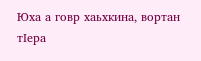Юха а говр хаьхкина, вортан тIера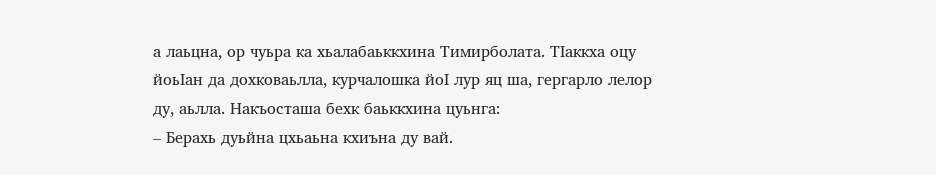а лаьцна, ор чуьра ка хьалабаьккхина Тимирболата. ТIаккха оцу йоьIан да дохковаьлла, курчалошка йоI лур яц ша, гергарло лелор ду, аьлла. Накъосташа бехк баьккхина цуьнга:
– Берахь дуьйна цхьаьна кхиъна ду вай.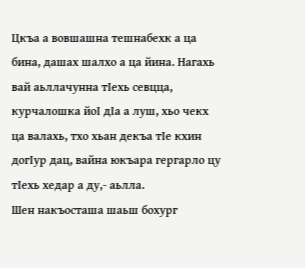Цкъа а вовшашна тешнабехк а ца бина, дашах шалхо а ца йина. Нагахь вай аьллачунна тIехь севцца, курчалошка йоI дIа а луш, хьо чекх ца валахь, тхо хьан декъа тIе кхин догIур дац, вайна юкъара гергарло цу тIехь хедар а ду,- аьлла.
Шен накъосташа шаьш бохург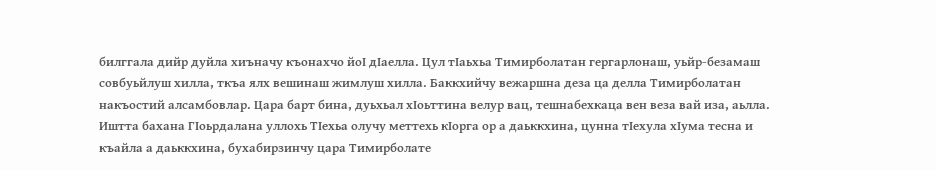билггала дийр дуйла хиъначу къонахчо йоI дIаелла. Цул тIаьхьа Тимирболатан гергарлонаш, уьйр-безамаш совбуьйлуш хилла, ткъа ялх вешинаш жимлуш хилла. Баккхийчу вежаршна деза ца делла Тимирболатан накъостий алсамбовлар. Цара барт бина, дуьхьал хIоьттина велур вац, тешнабехкаца вен веза вай иза, аьлла.
Иштта бахана ГIоьрдалана уллохь ТIехьа олучу меттехь кIорга ор а даьккхина, цунна тIехула хIума тесна и къайла а даьккхина, бухабирзинчу цара Тимирболате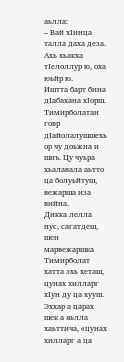аьлла:
– Вай хIинца талла даха деза. Ахь хьакха тIелоллур ю, оха юьйр ю.
Иштта барт бина дIабахана хIорш. Тимирболатан говр дIайолалушшехь ор чу доьжна и шиъ. Цу чуьра хьалавала аьтто ца болуьйтуш, вежарша иза вийна.
Дикка лелла нус, сагатдеш, шен марвежаршка Тимирболат хатта эхь хеташ, цунах хилларг хIун ду ца хууш. Эххар а царах шек а яьлла хаьттича, «цунах хилларг а ца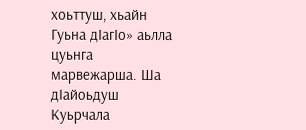хоьттуш, хьайн Гуьна дIагIо» аьлла цуьнга марвежарша. Ша дIайоьдуш Куьрчала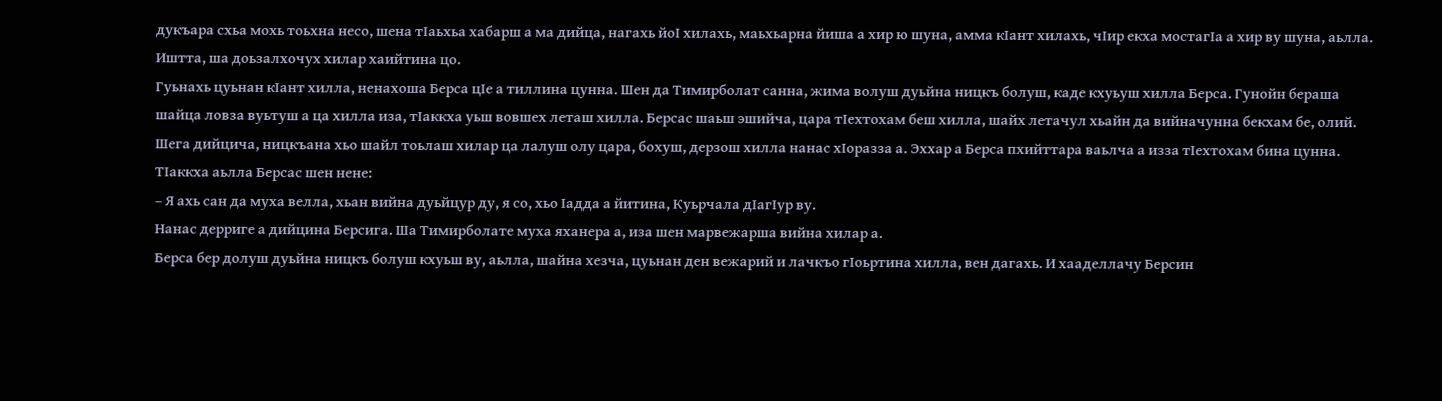дукъара схьа мохь тоьхна несо, шена тIаьхьа хабарш а ма дийца, нагахь йоI хилахь, маьхьарна йиша а хир ю шуна, амма кIант хилахь, чIир екха мостагIа а хир ву шуна, аьлла. Иштта, ша доьзалхочух хилар хаийтина цо.
Гуьнахь цуьнан кIант хилла, ненахоша Берса цIе а тиллина цунна. Шен да Тимирболат санна, жима волуш дуьйна ницкъ болуш, каде кхуьуш хилла Берса. Гунойн бераша шайца ловза вуьтуш а ца хилла иза, тIаккха уьш вовшех леташ хилла. Берсас шаьш эшийча, цара тIехтохам беш хилла, шайх летачул хьайн да вийначунна бекхам бе, олий. Шега дийцича, ницкъана хьо шайл тоьлаш хилар ца лалуш олу цара, бохуш, дерзош хилла нанас хIоразза а. Эххар а Берса пхийттара ваьлча а изза тIехтохам бина цунна. ТIаккха аьлла Берсас шен нене:
– Я ахь сан да муха велла, хьан вийна дуьйцур ду, я со, хьо Iадда а йитина, Куьрчала дIагIур ву.
Нанас дерриге а дийцина Берсига. Ша Тимирболате муха яханера а, иза шен марвежарша вийна хилар а.
Берса бер долуш дуьйна ницкъ болуш кхуьш ву, аьлла, шайна хезча, цуьнан ден вежарий и лачкъо гIоьртина хилла, вен дагахь. И хааделлачу Берсин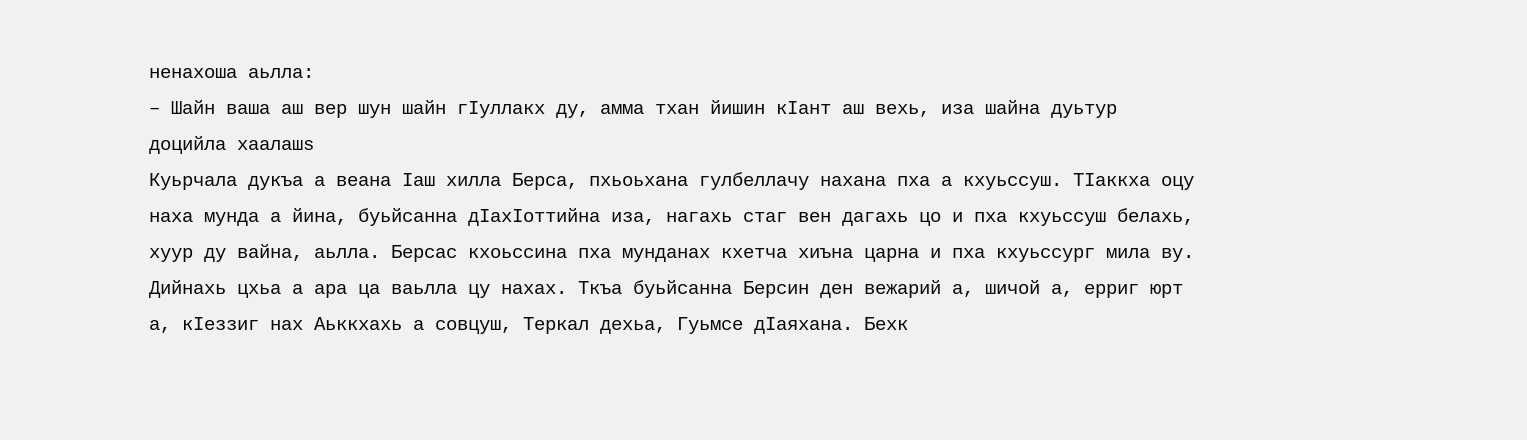ненахоша аьлла:
– Шайн ваша аш вер шун шайн гIуллакх ду, амма тхан йишин кIант аш вехь, иза шайна дуьтур доцийла хаалашѕ
Куьрчала дукъа а веана Iаш хилла Берса, пхьоьхана гулбеллачу нахана пха а кхуьссуш. ТIаккха оцу наха мунда а йина, буьйсанна дIахIоттийна иза, нагахь стаг вен дагахь цо и пха кхуьссуш белахь, хуур ду вайна, аьлла. Берсас кхоьссина пха мунданах кхетча хиъна царна и пха кхуьссург мила ву. Дийнахь цхьа а ара ца ваьлла цу нахах. Ткъа буьйсанна Берсин ден вежарий а, шичой а, ерриг юрт а, кIеззиг нах Аьккхахь а совцуш, Теркал дехьа, Гуьмсе дIаяхана. Бехк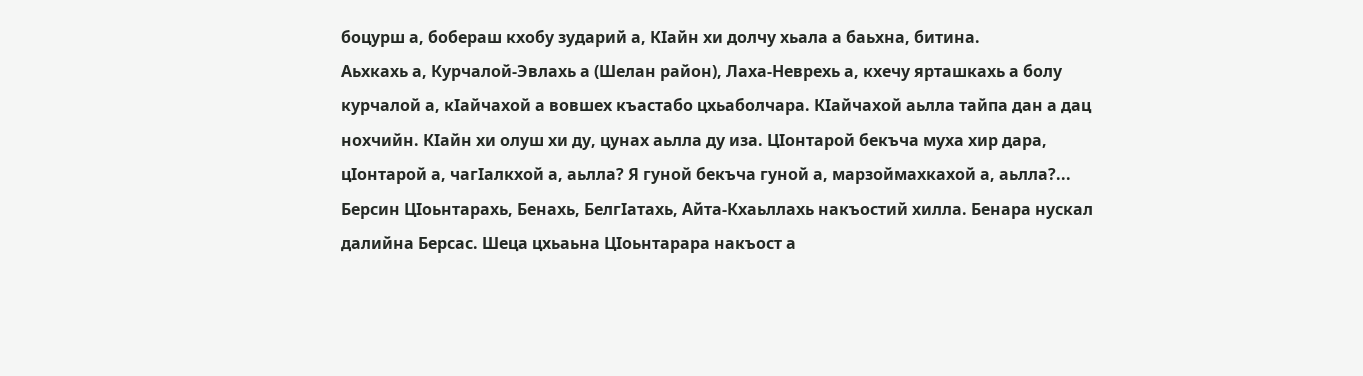боцурш а, бобераш кхобу зударий а, КIайн хи долчу хьала а баьхна, битина.
Аьхкахь а, Курчалой-Эвлахь а (Шелан район), Лаха-Неврехь а, кхечу ярташкахь а болу курчалой а, кIайчахой а вовшех къастабо цхьаболчара. КIайчахой аьлла тайпа дан а дац нохчийн. КIайн хи олуш хи ду, цунах аьлла ду иза. ЦIонтарой бекъча муха хир дара, цIонтарой а, чагIалкхой а, аьлла? Я гуной бекъча гуной а, марзоймахкахой а, аьлла?...
Берсин ЦIоьнтарахь, Бенахь, БелгIатахь, Айта-Кхаьллахь накъостий хилла. Бенара нускал далийна Берсас. Шеца цхьаьна ЦIоьнтарара накъост а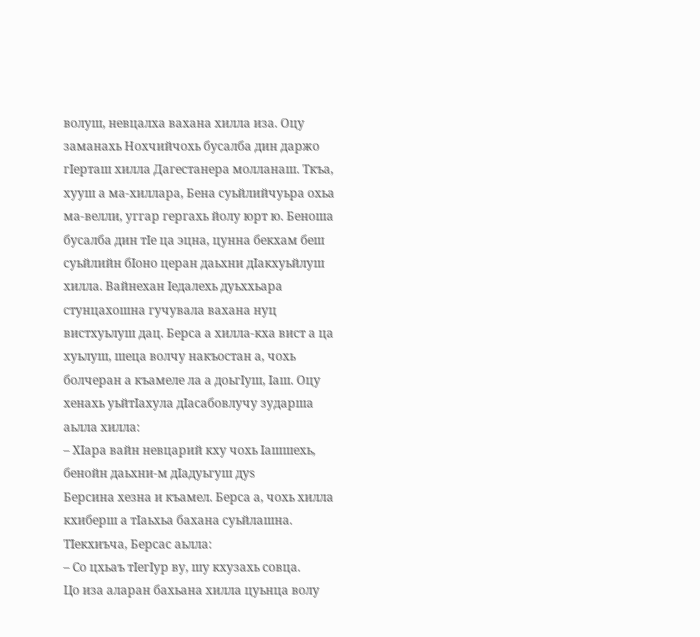волуш, невцалха вахана хилла иза. Оцу заманахь Нохчийчохь бусалба дин даржо гIерташ хилла Дагестанера молланаш. Ткъа, хууш а ма-хиллара, Бена суьйлийчуьра охьа ма-велли, уггар гергахь йолу юрт ю. Беноша бусалба дин тIе ца эцна, цунна бекхам беш суьйлийн бIоно церан даьхни дIакхуьйлуш хилла. Вайнехан Iедалехь дуьххьара стунцахошна гучувала вахана нуц вистхуьлуш дац. Берса а хилла-кха вист а ца хуьлуш, шеца волчу накъостан а, чохь болчеран а къамеле ла а доьгIуш, Iаш. Оцу хенахь уьйтIахула дIасабовлучу зударша аьлла хилла:
– ХIара вайн невцарий кху чохь Iашшехь, бенойн даьхни-м дIадуьгуш дуѕ
Берсина хезна и къамел. Берса а, чохь хилла кхиберш а тIаьхьа бахана суьйлашна. ТIекхиъча, Берсас аьлла:
– Со цхьаъ тIегIур ву, шу кхузахь совца.
Цо иза аларан бахьана хилла цуьнца волу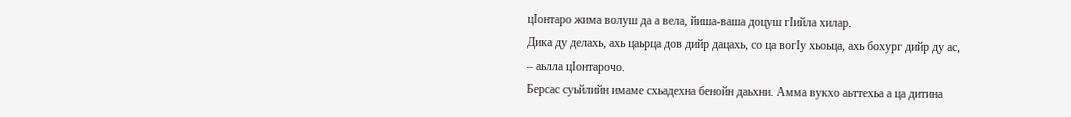цIонтаро жима волуш да а вела, йиша-ваша доцуш гIийла хилар.
Дика ду делахь, ахь цаьрца дов дийр дацахь, со ца вогIу хьоьца, ахь бохург дийр ду ас, – аьлла цIонтарочо.
Берсас суьйлийн имаме схьадехна бенойн даьхни. Амма вукхо аьттехьа а ца дитина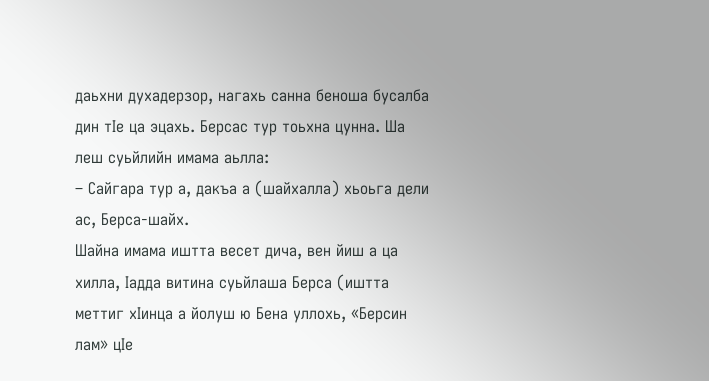даьхни духадерзор, нагахь санна беноша бусалба дин тIе ца эцахь. Берсас тур тоьхна цунна. Ша леш суьйлийн имама аьлла:
– Сайгара тур а, дакъа а (шайхалла) хьоьга дели ас, Берса-шайх.
Шайна имама иштта весет дича, вен йиш а ца хилла, Iадда витина суьйлаша Берса (иштта меттиг хIинца а йолуш ю Бена уллохь, «Берсин лам» цIе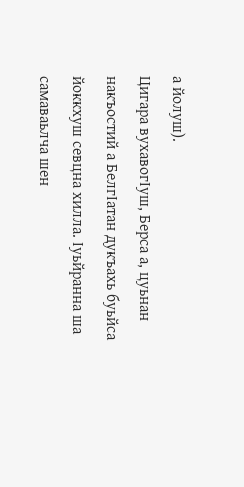а йолуш).
Цигара вухавогIуш, Берса а, цуьнан накъостий а БелгIатан дукъахь буьйса йоккхуш севцна хилла. Iуьйранна ша самаваьлча шен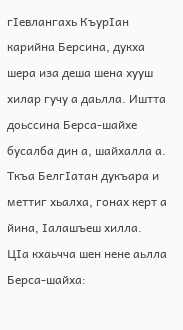гIевлангахь КъурIан карийна Берсина, дукха шера иза деша шена хууш хилар гучу а даьлла. Иштта доьссина Берса-шайхе бусалба дин а, шайхалла а. Ткъа БелгIатан дукъара и меттиг хьалха, гонах керт а йина, Iалашъеш хилла.
ЦIа кхаьчча шен нене аьлла Берса-шайха: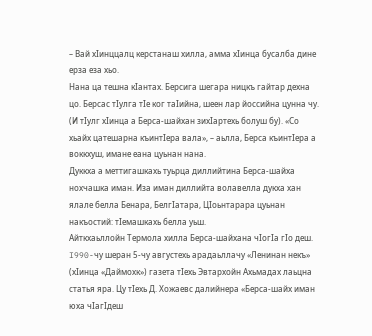– Вай хIинццалц керстанаш хилла, амма хIинца бусалба дине ерза еза хьо.
Нана ца тешна кIантах. Берсига шегара ницкъ гайтар дехна цо. Берсас тIулга тIе ког таIийна, шеен лар йоссийна цунна чу. (И тIулг хIинца а Берса-шайхан зихIартехь болуш бу). «Со хьайх цатешарна къинтIера вала», – аьлла, Берса къинтIера а воккхуш, имане еана цуьнан нана.
Дуккха а меттигашкахь туьрца диллийтина Берса-шайха нохчашка иман. Иза иман диллийта волавелла дукха хан ялале белла Бенара, БелгIатара, ЦIоьнтарара цуьнан накъостий: тIемашкахь белла уьш.
Айткхаьллойн Термола хилла Берса-шайхана чIогIа гIо деш.
I990-чу шеран 5-чу августехь арадаьллачу «Ленинан некъ» (хIинца «Даймохк») газета тIехь Эвтархойн Ахьмадах лаьцна статья яра. Цу тIехь Д. Хожаевс далийнера «Берса-шайх иман юха чIагIдеш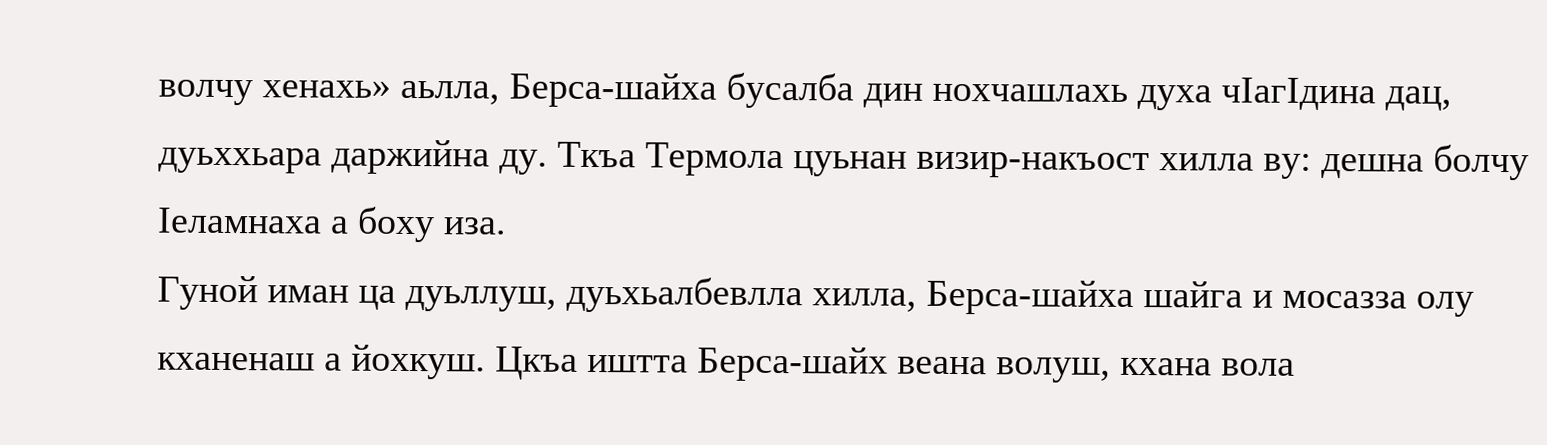волчу хенахь» аьлла, Берса-шайха бусалба дин нохчашлахь духа чIагIдина дац, дуьххьара даржийна ду. Ткъа Термола цуьнан визир-накъост хилла ву: дешна болчу Iеламнаха а боху иза.
Гуной иман ца дуьллуш, дуьхьалбевлла хилла, Берса-шайха шайга и мосазза олу кханенаш а йохкуш. Цкъа иштта Берса-шайх веана волуш, кхана вола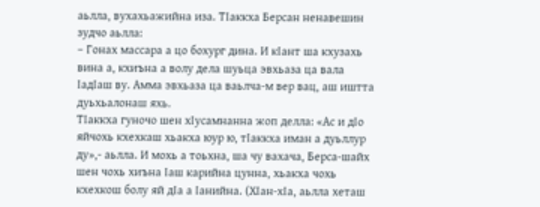аьлла, вухахьажийна иза. ТIаккха Берсан ненавешин зудчо аьлла:
– Гонах массара а цо бохург дина. И кIант ша кхузахь вина а, кхиъна а волу дела шуьца эвхьаза ца вала IадIаш ву. Амма эвхьаза ца ваьлча-м вер вац, аш иштта дуьхьалонаш яхь.
ТIаккха гуночо шен хIусамнанна жоп делла: «Ас и дIо яйчохь кхехкаш хьакха юур ю, тIаккха иман а дуьллур ду»,- аьлла. И мохь а тоьхна, ша чу вахача, Берса-шайх шен чохь хиъна Iаш карийна цунна, хьакха чохь кхехкош болу яй дIа а Iанийна. (ХIан-хIа, аьлла хеташ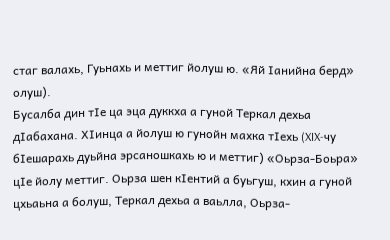стаг валахь, Гуьнахь и меттиг йолуш ю. «Яй Iанийна берд» олуш).
Бусалба дин тIе ца эца дуккха а гуной Теркал дехьа дIабахана. ХIинца а йолуш ю гунойн махка тIехь (XIX-чу бIешарахь дуьйна эрсаношкахь ю и меттиг) «Оьрза-Боьра» цIе йолу меттиг. Оьрза шен кIентий а буьгуш, кхин а гуной цхьаьна а болуш, Теркал дехьа а ваьлла, Оьрза-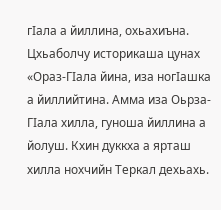гIала а йиллина, охьахиъна. Цхьаболчу историкаша цунах «Ораз-ГIала йина, иза ногIашка а йиллийтина. Амма иза Оьрза-ГIала хилла, гуноша йиллина а йолуш. Кхин дуккха а ярташ хилла нохчийн Теркал дехьахь.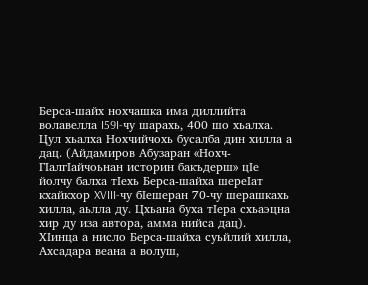Берса-шайх нохчашка има диллийта волавелла I59I-чу шарахь, 400 шо хьалха. Цул хьалха Нохчийчохь бусалба дин хилла а дац. (Айдамиров Абузаран «Нохч-ГIалгIайчоьнан историн бакъдерш» цIе йолчу балха тIехь Берса-шайха шереIат кхайкхор XVIII-чу бIешеран 70-чу шерашкахь хилла, аьлла ду. Цхьана буха тIера схьаэцна хир ду иза автора, амма нийса дац).
ХIинца а нисло Берса-шайха суьйлий хилла, Ахсадара веана а волуш,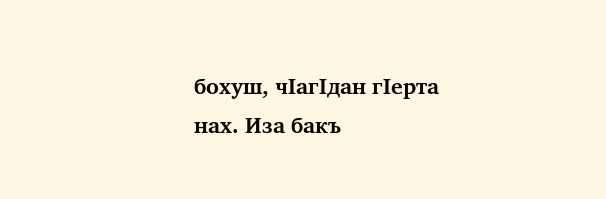бохуш, чIагIдан гIерта нах. Иза бакъ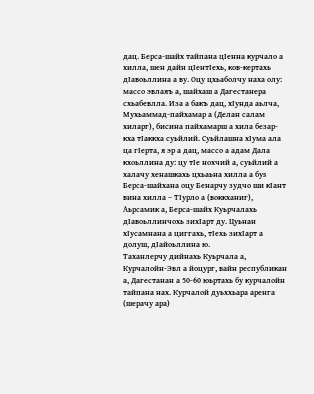дац. Берса-шайх тайпана цIенна курчало а хилла, шен дайн цIентIехь, ков-кертахь дIавоьллина а ву. Оцу цхьаболчу наха олу: массо эвлаяъ а, шайхаш а Дагестанера схьабевлла. Иза а бакъ дац, хIунда аьлча, Мухьаммад-пайхамар а (Делан салам хиларг), бисина пайхамарш а хила безар-кха тIаккха суьйлий. Суьйлашна хIума ала ца гIерта, я эр а дац, массо а адам Дала кхоьллина ду: цу тIе нохчий а, суьйлий а халачу хенашкахь цхьаьна хилла а буѕ
Берса-шайхана оцу Бенарчу зудчо ши кIант вина хилла – ТIурло а (воккханиг), Аьрсамик а, Берса-шайх Куьрчалахь дIавоьллинчохь зихIарт ду. Цуьнан хIусамнана а циггахь, тIехь зихIарт а долуш, дIайоьллина ю.
Таханлерчу дийнахь Куьрчала а, Курчалойн-Эвл а йоцург, вайн республикан а, Дагестанан а 50-60 юьртахь бу курчалойн тайпана нах. Курчалой дуьххьара аренга (шерачу ара)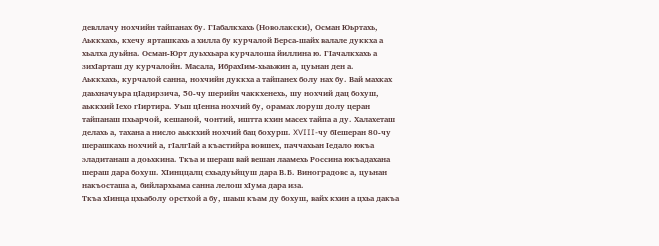девллачу нохчийн тайпанах бу. ГIабалкхахь (Новолакски), Осман Юьртахь, Аьккхахь, кхечу ярташкахь а хилла бу курчалой Берса-шайх валале дуккха а хьалха дуьйна. Осман-Юрт дуьххьара курчалоша йиллина ю. ГIачалкхахь а зихIарташ ду курчалойн. Масала, ИбрахIим-хьаьжин а, цуьнан ден а.
Аьккхахь, курчалой санна, нохчийн дуккха а тайпанех болу нах бу. Вай махках даьхначуьра цIадирзича, 50-чу шерийн чаккхенехь, шу нохчий дац бохуш, аьккхий Iехо гIиртира. Уьш цIенна нохчий бу, орамах лоруш долу церан тайпанаш пхьарчой, кешаной, чонтий, иштта кхин масех тайпа а ду. Халахеташ делахь а, тахана а нисло аьккхий нохчий бац бохурш. XVIII-чу бIешеран 80-чу шерашкахь нохчий а, гIалгIай а къастийра вовшех, паччахьан Iедало юкъа эладитанаш а доьхкина. Ткъа и шераш вай вешан лаамехь Россина юкъадахана шераш дара бохуш. ХIинццалц схьадуьйцуш дара В.Б. Виноградовс а, цуьнан накъосташа а, бийлархьама санна лелош хIума дара иза.
Ткъа хIинца цхьаболу орстхой а бу, шаьш къам ду бохуш, вайх кхин а цхьа дакъа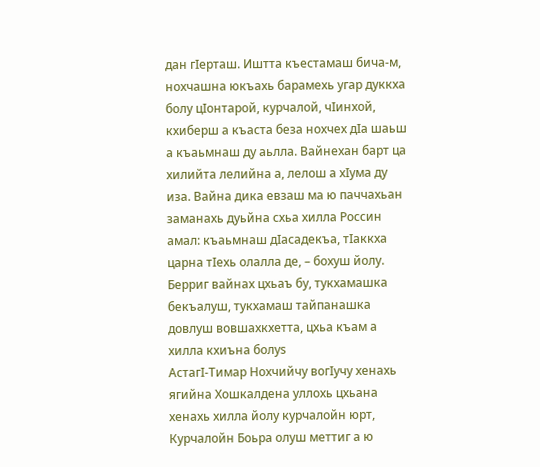дан гIерташ. Иштта къестамаш бича-м, нохчашна юкъахь барамехь угар дуккха болу цIонтарой, курчалой, чIинхой, кхиберш а къаста беза нохчех дIа шаьш а къаьмнаш ду аьлла. Вайнехан барт ца хилийта лелийна а, лелош а хIума ду иза. Вайна дика евзаш ма ю паччахьан заманахь дуьйна схьа хилла Россин амал: къаьмнаш дIасадекъа, тIаккха царна тIехь олалла де, – бохуш йолу. Берриг вайнах цхьаъ бу, тукхамашка бекъалуш, тукхамаш тайпанашка довлуш вовшахкхетта, цхьа къам а хилла кхиъна болуѕ
АстагI-Тимар Нохчийчу вогIучу хенахь ягийна Хошкалдена уллохь цхьана хенахь хилла йолу курчалойн юрт, Курчалойн Боьра олуш меттиг а ю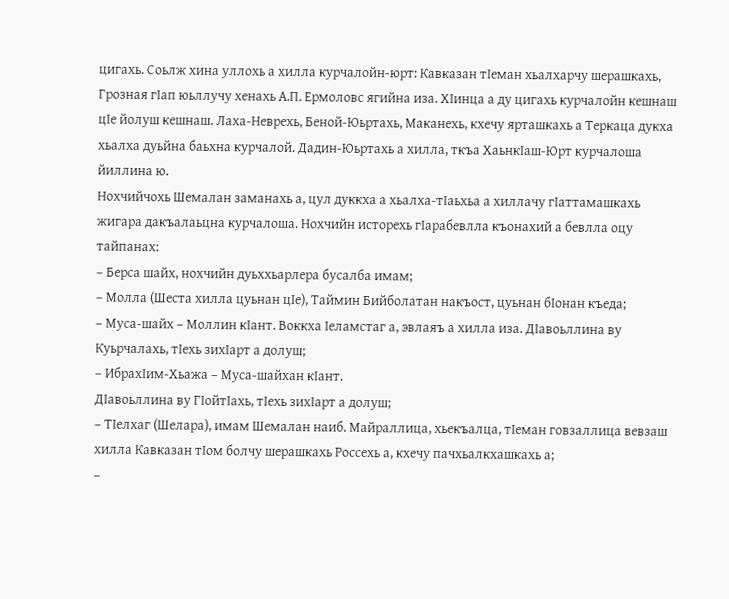цигахь. Соьлж хина уллохь а хилла курчалойн-юрт: Кавказан тIеман хьалхарчу шерашкахь, Грозная гIап юьллучу хенахь А.П. Ермоловс ягийна иза. ХIинца а ду цигахь курчалойн кешнаш цIе йолуш кешнаш. Лаха-Неврехь, Беной-Юьртахь, Маканехь, кхечу ярташкахь а Теркаца дукха хьалха дуьйна баьхна курчалой. Дадин-Юьртахь а хилла, ткъа ХаьнкIаш-Юрт курчалоша йиллина ю.
Нохчийчохь Шемалан заманахь а, цул дуккха а хьалха-тIаьхьа а хиллачу гIаттамашкахь жигара дакъалаьцна курчалоша. Нохчийн исторехь гIарабевлла къонахий а бевлла оцу тайпанах:
– Берса шайх, нохчийн дуьххьарлера бусалба имам;
– Молла (Шеста хилла цуьнан цIе), Таймин Бийболатан накъост, цуьнан бIонан къеда;
– Муса-шайх – Моллин кIант. Воккха Iеламстаг а, эвлаяъ а хилла иза. ДIавоьллина ву Куьрчалахь, тIехь зихIарт а долуш;
– ИбрахIим-Хьажа – Муса-шайхан кIант.
ДIавоьллина ву ГIойтIахь, тIехь зихIарт а долуш;
– ТIелхаг (Шелара), имам Шемалан наиб. Майраллица, хьекъалца, тIеман говзаллица вевзаш хилла Кавказан тIом болчу шерашкахь Россехь а, кхечу пачхьалкхашкахь а;
–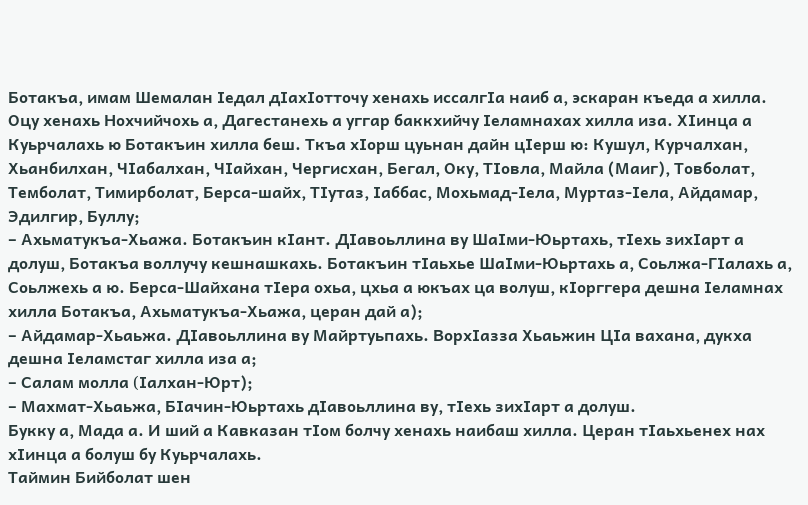Ботакъа, имам Шемалан Iедал дIахIотточу хенахь иссалгIа наиб а, эскаран къеда а хилла. Оцу хенахь Нохчийчохь а, Дагестанехь а уггар баккхийчу Iеламнахах хилла иза. ХIинца а Куьрчалахь ю Ботакъин хилла беш. Ткъа хIорш цуьнан дайн цIерш ю: Кушул, Курчалхан, Хьанбилхан, ЧIабалхан, ЧIайхан, Чергисхан, Бегал, Оку, ТIовла, Майла (Маиг), Товболат, Темболат, Тимирболат, Берса-шайх, ТIутаз, Iаббас, Мохьмад-Iела, Муртаз-Iела, Айдамар, Эдилгир, Буллу;
– Ахьматукъа-Хьажа. Ботакъин кIант. ДIавоьллина ву ШаIми-Юьртахь, тIехь зихIарт а долуш, Ботакъа воллучу кешнашкахь. Ботакъин тIаьхье ШаIми-Юьртахь а, Соьлжа-ГIалахь а, Соьлжехь а ю. Берса-Шайхана тIера охьа, цхьа а юкъах ца волуш, кIорггера дешна Iеламнах хилла Ботакъа, Ахьматукъа-Хьажа, церан дай а);
– Айдамар-Хьаьжа. ДIавоьллина ву Майртуьпахь. ВорхIазза Хьаьжин ЦIа вахана, дукха дешна Iеламстаг хилла иза а;
– Салам молла (Iалхан-Юрт);
– Махмат-Хьаьжа, БIачин-Юьртахь дIавоьллина ву, тIехь зихIарт а долуш.
Букку а, Мада а. И ший а Кавказан тIом болчу хенахь наибаш хилла. Церан тIаьхьенех нах хIинца а болуш бу Куьрчалахь.
Таймин Бийболат шен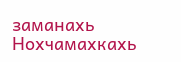заманахь Нохчамахкахь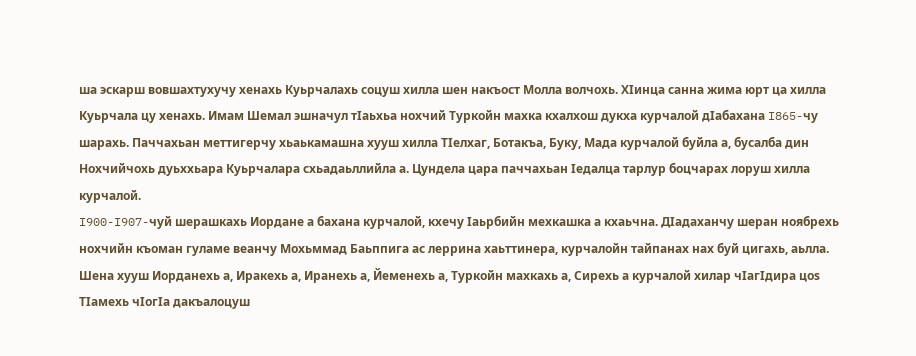ша эскарш вовшахтухучу хенахь Куьрчалахь соцуш хилла шен накъост Молла волчохь. ХIинца санна жима юрт ца хилла Куьрчала цу хенахь. Имам Шемал эшначул тIаьхьа нохчий Туркойн махка кхалхош дукха курчалой дIабахана I865-чу шарахь. Паччахьан меттигерчу хьаькамашна хууш хилла ТIелхаг, Ботакъа, Буку, Мада курчалой буйла а, бусалба дин Нохчийчохь дуьххьара Куьрчалара схьадаьллийла а. Цундела цара паччахьан Iедалца тарлур боцчарах лоруш хилла курчалой.
I900-I907-чуй шерашкахь Иордане а бахана курчалой, кхечу Iаьрбийн мехкашка а кхаьчна. ДIадаханчу шеран ноябрехь нохчийн къоман гуламе веанчу Мохьммад Баьппига ас леррина хаьттинера, курчалойн тайпанах нах буй цигахь, аьлла. Шена хууш Иорданехь а, Иракехь а, Иранехь а, Йеменехь а, Туркойн махкахь а, Сирехь а курчалой хилар чIагIдира цоѕ
ТIамехь чIогIа дакъалоцуш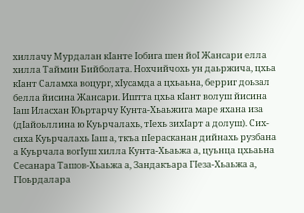хиллачу Мурдалан кIанте Iобига шен йоI Жансари елла хилла Таймин Бийболата. Нохчийчохь ун даьржича, цхьа кIант Саламха воцург, хIусамда а цхьаьна, берриг доьзал белла йисина Жансари. Иштта цхьа кIант волуш йисина Iаш Иласхан Юьртарчу Кунта-Хьаьжига маре яхана иза (дIайоьллина ю Куьрчалахь, тIехь зихIарт а долуш). Сих-сиха Куьрчалахь Iаш а, ткъа пIерасканан дийнахь рузбана а Куьрчала вогIуш хилла Кунта-Хьаьжа а, цуьнца цхьаьна Сесанара Ташов-Хьаьжа а, Зандакъара ГIеза-Хьаьжа а, ГIоьрдалара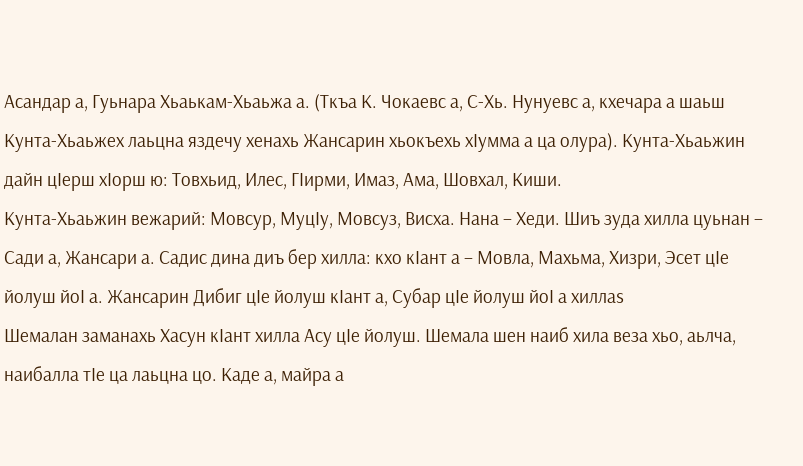Асандар а, Гуьнара Хьаькам-Хьаьжа а. (Ткъа К. Чокаевс а, С-Хь. Нунуевс а, кхечара а шаьш Кунта-Хьаьжех лаьцна яздечу хенахь Жансарин хьокъехь хIумма а ца олура). Кунта-Хьаьжин дайн цIерш хIорш ю: Товхьид, Илес, ГIирми, Имаз, Ама, Шовхал, Киши.
Кунта-Хьаьжин вежарий: Мовсур, МуцIу, Мовсуз, Висха. Нана – Хеди. Шиъ зуда хилла цуьнан – Сади а, Жансари а. Садис дина диъ бер хилла: кхо кIант а – Мовла, Махьма, Хизри, Эсет цIе йолуш йоI а. Жансарин Дибиг цIе йолуш кIант а, Субар цIе йолуш йоI а хиллаѕ
Шемалан заманахь Хасун кIант хилла Асу цIе йолуш. Шемала шен наиб хила веза хьо, аьлча, наибалла тIе ца лаьцна цо. Каде а, майра а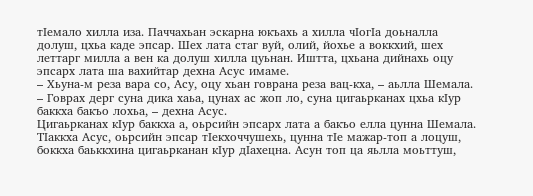тIемало хилла иза. Паччахьан эскарна юкъахь а хилла чIогIа доьналла долуш, цхьа каде эпсар. Шех лата стаг вуй, олий, йохье а воккхий, шех леттарг милла а вен ка долуш хилла цуьнан. Иштта, цхьана дийнахь оцу эпсарх лата ша вахийтар дехна Асус имаме.
– Хьуна-м реза вара со, Асу, оцу хьан говрана реза вац-кха, – аьлла Шемала.
– Говрах дерг суна дика хаьа, цунах ас жоп ло, суна цигаьрканах цхьа кIур баккха бакъо лохьа, – дехна Асус.
Цигаьрканах кIур баккха а, оьрсийн эпсарх лата а бакъо елла цунна Шемала. ТIаккха Асус, оьрсийн эпсар тIекхоччушехь, цунна тIе мажар-топ а лоцуш, боккха баьккхина цигаьрканан кIур дIахецна. Асун топ ца яьлла моьттуш,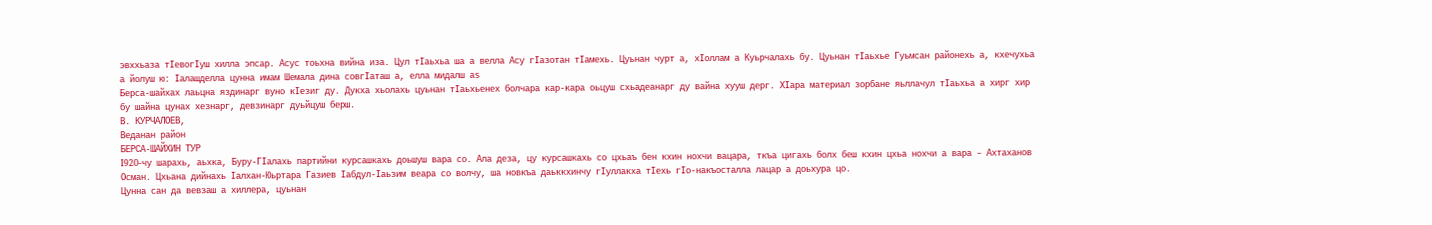эвххьаза тIевогIуш хилла эпсар. Асус тоьхна вийна иза. Цул тIаьхьа ша а велла Асу гIазотан тIамехь. Цуьнан чурт а, хIоллам а Куьрчалахь бу. Цуьнан тIаьхье Гуьмсан районехь а, кхечухьа а йолуш ю: Iалашделла цунна имам Шемала дина совгIаташ а, елла мидалш аѕ
Берса-шайхах лаьцна яздинарг вуно кIезиг ду. Дукха хьолахь цуьнан тIаьхьенех болчара кар-кара оьцуш схьадеанарг ду вайна хууш дерг. ХIара материал зорбане яьллачул тIаьхьа а хирг хир бу шайна цунах хезнарг, девзинарг дуьйцуш берш.
В. КУРЧАЛОЕВ,
Веданан район
БЕРСА-ШАЙХИН ТУР
I920-чу шарахь, аьхка, Буру-ГIалахь партийни курсашкахь доьшуш вара со. Ала деза, цу курсашкахь со цхьаъ бен кхин нохчи вацара, ткъа цигахь болх беш кхин цхьа нохчи а вара – Ахтаханов Осман. Цхьана дийнахь Iалхан-Юьртара Газиев Iабдул-Iаьзим веара со волчу, ша новкъа даьккхинчу гIуллакха тIехь гIо-накъосталла лацар а доьхура цо.
Цунна сан да вевзаш а хиллера, цуьнан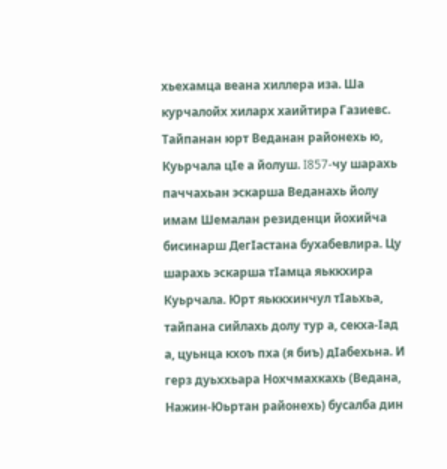хьехамца веана хиллера иза. Ша курчалойх хиларх хаийтира Газиевс. Тайпанан юрт Веданан районехь ю, Куьрчала цIе а йолуш. I857-чу шарахь паччахьан эскарша Веданахь йолу имам Шемалан резиденци йохийча бисинарш ДегIастана бухабевлира. Цу шарахь эскарша тIамца яьккхира Куьрчала. Юрт яьккхинчул тIаьхьа, тайпана сийлахь долу тур а, секха-Iад а, цуьнца кхоъ пха (я биъ) дIабехьна. И герз дуьххьара Нохчмахкахь (Ведана, Нажин-Юьртан районехь) бусалба дин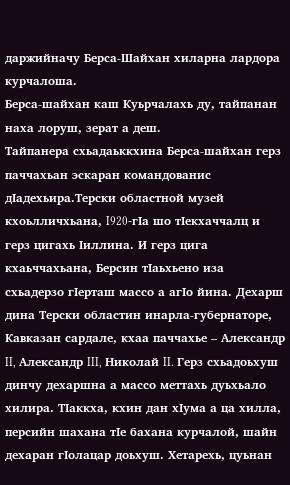даржийначу Берса-Шайхан хиларна лардора курчалоша.
Берса-шайхан каш Куьрчалахь ду, тайпанан наха лоруш, зерат а деш.
Тайпанера схьадаьккхина Берса-шайхан герз паччахьан эскаран командованис дIадехьира.Терски областной музей кхоьлличхьана, I920-гIа шо тIекхаччалц и герз цигахь Iиллина. И герз цига кхаьччахьана, Берсин тIаьхьено иза схьадерзо гIерташ массо а агIо йина. Дехарш дина Терски областин инарла-губернаторе, Кавказан сардале, кхаа паччахье – Александр II, Александр III, Николай II. Герз схьадоьхуш динчу дехаршна а массо меттахь дуьхьало хилира. ТIаккха, кхин дан хIума а ца хилла, персийн шахана тIе бахана курчалой, шайн дехаран гIолацар доьхуш. Хетарехь, цуьнан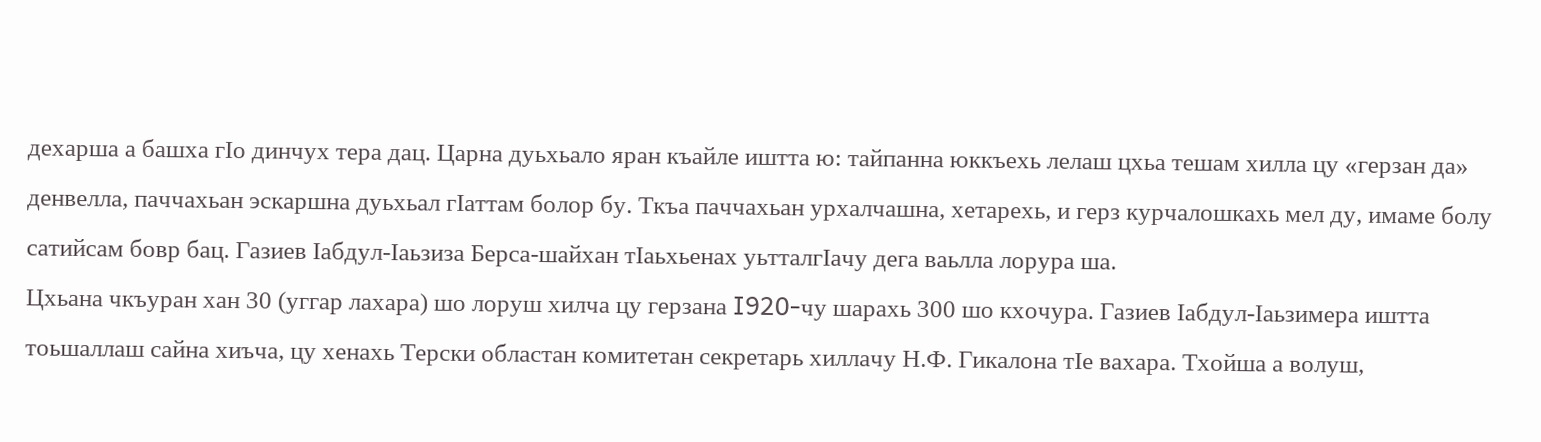дехарша а башха гIо динчух тера дац. Царна дуьхьало яран къайле иштта ю: тайпанна юккъехь лелаш цхьа тешам хилла цу «герзан да» денвелла, паччахьан эскаршна дуьхьал гIаттам болор бу. Ткъа паччахьан урхалчашна, хетарехь, и герз курчалошкахь мел ду, имаме болу сатийсам бовр бац. Газиев Iабдул-Iаьзиза Берса-шайхан тIаьхьенах уьтталгIачу дега ваьлла лорура ша.
Цхьана чкъуран хан 30 (уггар лахара) шо лоруш хилча цу герзана I920-чу шарахь 300 шо кхочура. Газиев Iабдул-Iаьзимера иштта тоьшаллаш сайна хиъча, цу хенахь Терски областан комитетан секретарь хиллачу Н.Ф. Гикалона тIе вахара. Тхойша а волуш,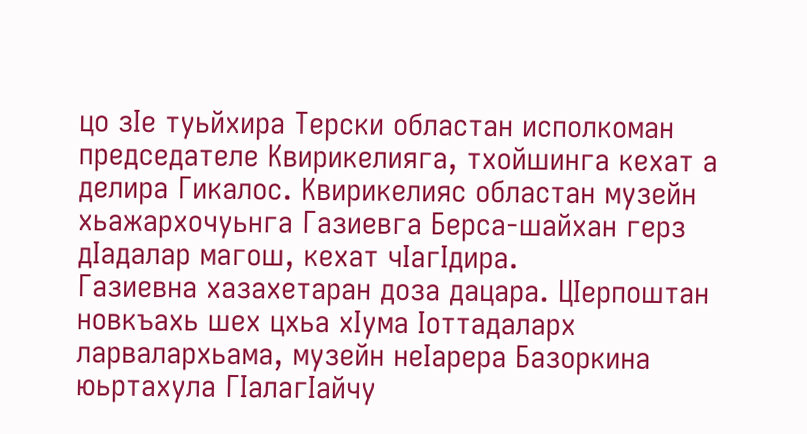цо зIе туьйхира Терски областан исполкоман председателе Квирикелияга, тхойшинга кехат а делира Гикалос. Квирикелияс областан музейн хьажархочуьнга Газиевга Берса-шайхан герз дIадалар магош, кехат чIагIдира.
Газиевна хазахетаран доза дацара. ЦIерпоштан новкъахь шех цхьа хIума Iоттадаларх ларвалархьама, музейн неIарера Базоркина юьртахула ГIалагIайчу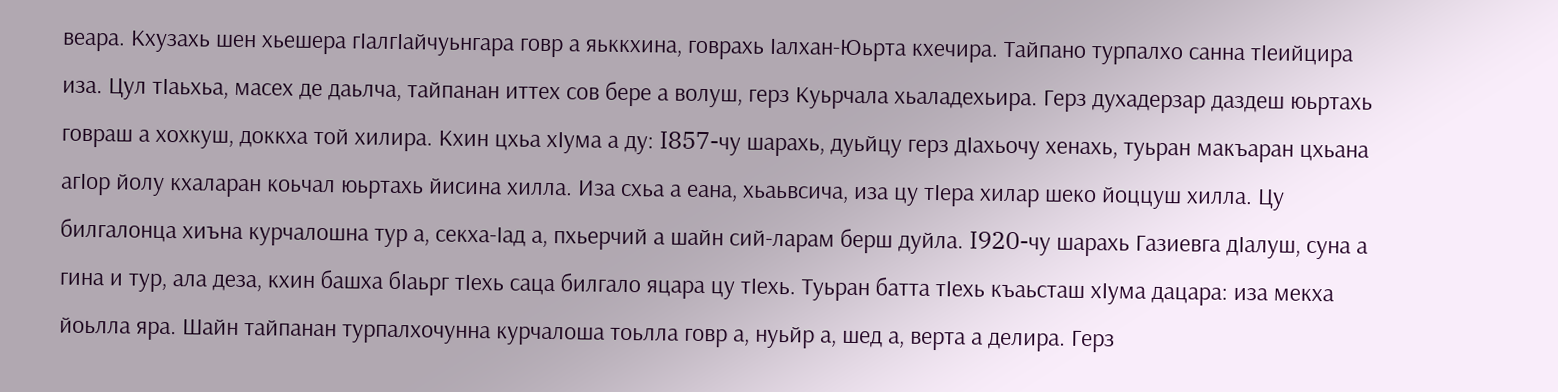веара. Кхузахь шен хьешера гIалгIайчуьнгара говр а яьккхина, говрахь Iалхан-Юьрта кхечира. Тайпано турпалхо санна тIеийцира иза. Цул тIаьхьа, масех де даьлча, тайпанан иттех сов бере а волуш, герз Куьрчала хьаладехьира. Герз духадерзар даздеш юьртахь говраш а хохкуш, доккха той хилира. Кхин цхьа хIума а ду: I857-чу шарахь, дуьйцу герз дIахьочу хенахь, туьран макъаран цхьана агIор йолу кхаларан коьчал юьртахь йисина хилла. Иза схьа а еана, хьаьвсича, иза цу тIера хилар шеко йоццуш хилла. Цу билгалонца хиъна курчалошна тур а, секха-Iад а, пхьерчий а шайн сий-ларам берш дуйла. I920-чу шарахь Газиевга дIалуш, суна а гина и тур, ала деза, кхин башха бIаьрг тIехь саца билгало яцара цу тIехь. Туьран батта тIехь къаьсташ хIума дацара: иза мекха йоьлла яра. Шайн тайпанан турпалхочунна курчалоша тоьлла говр а, нуьйр а, шед а, верта а делира. Герз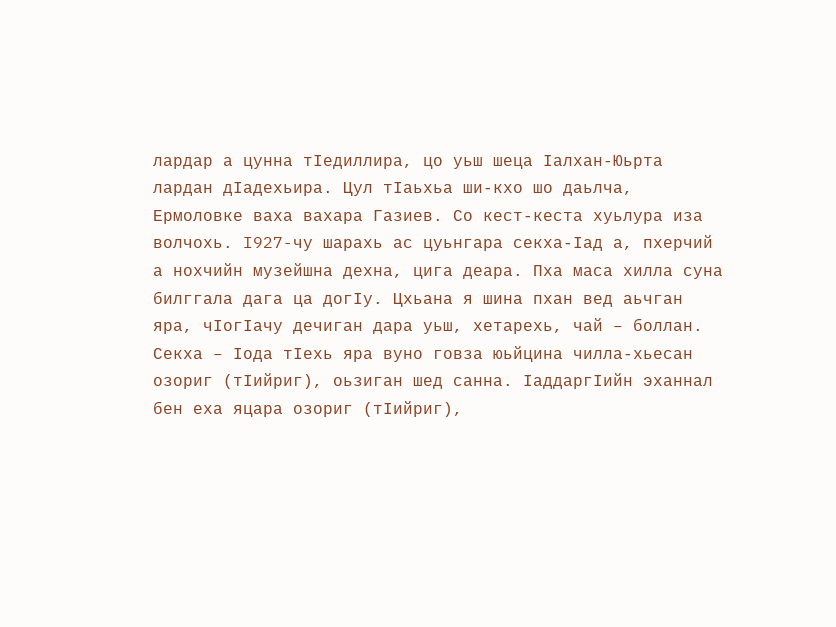лардар а цунна тIедиллира, цо уьш шеца Iалхан-Юьрта лардан дIадехьира. Цул тIаьхьа ши-кхо шо даьлча, Ермоловке ваха вахара Газиев. Со кест-кеста хуьлура иза волчохь. I927-чу шарахь ас цуьнгара секха-Iад а, пхерчий а нохчийн музейшна дехна, цига деара. Пха маса хилла суна билггала дага ца догIу. Цхьана я шина пхан вед аьчган яра, чIогIачу дечиган дара уьш, хетарехь, чай – боллан. Секха – Iода тIехь яра вуно говза юьйцина чилла-хьесан озориг (тIийриг), оьзиган шед санна. IаддаргIийн эханнал бен еха яцара озориг (тIийриг),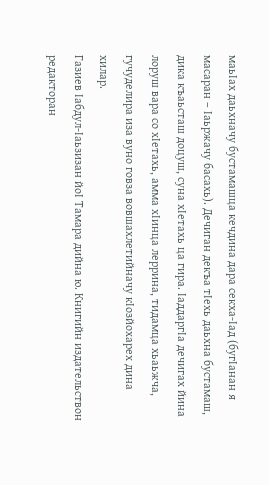маьIах даьхначу бустамашца кечдина дара секха-Iад (бугIанан я масаран – Iаьржачу басахь). Дечиган декъа тIехь даьхна бустамаш, дика къаьсташ доцуш, суна хIетахь ца гира. IаддаргIа дечигах йина лоруш вара со хIетахь, амма хIинца леррина, тидамца хьаьжча, гучуделира иза вуно говза вовшахлетийначу кIозйохарех дина хилар.
Газиев Iабдул-Iаьзизан йоI Тамара дийна ю. Книгийн издательствон редакторан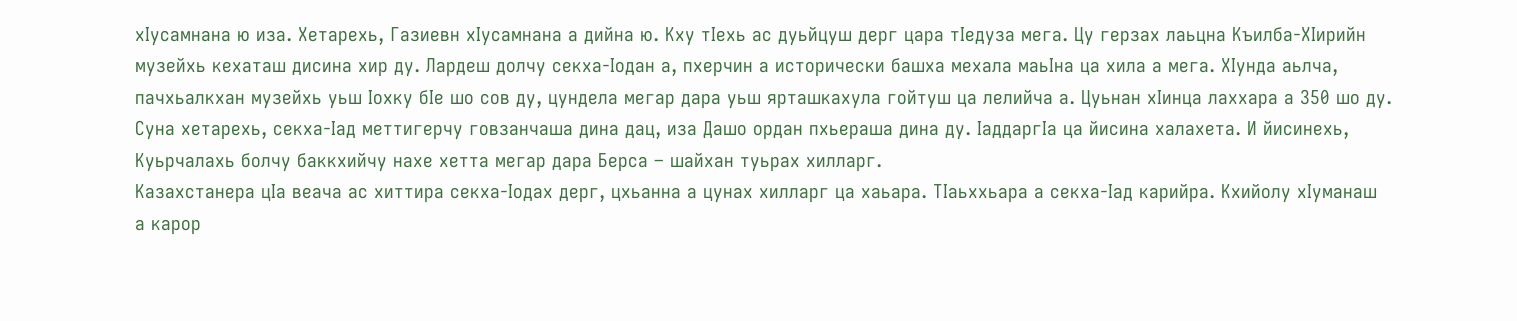хIусамнана ю иза. Хетарехь, Газиевн хIусамнана а дийна ю. Кху тIехь ас дуьйцуш дерг цара тIедуза мега. Цу герзах лаьцна Къилба-ХIирийн музейхь кехаташ дисина хир ду. Лардеш долчу секха-Iодан а, пхерчин а исторически башха мехала маьIна ца хила а мега. ХIунда аьлча, пачхьалкхан музейхь уьш Iохку бIе шо сов ду, цундела мегар дара уьш ярташкахула гойтуш ца лелийча а. Цуьнан хIинца лаххара а 350 шо ду. Суна хетарехь, секха-Iад меттигерчу говзанчаша дина дац, иза Дашо ордан пхьераша дина ду. IаддаргIа ца йисина халахета. И йисинехь, Куьрчалахь болчу баккхийчу нахе хетта мегар дара Берса – шайхан туьрах хилларг.
Казахстанера цIа веача ас хиттира секха-Iодах дерг, цхьанна а цунах хилларг ца хаьара. ТIаьххьара а секха-Iад карийра. Кхийолу хIуманаш а карор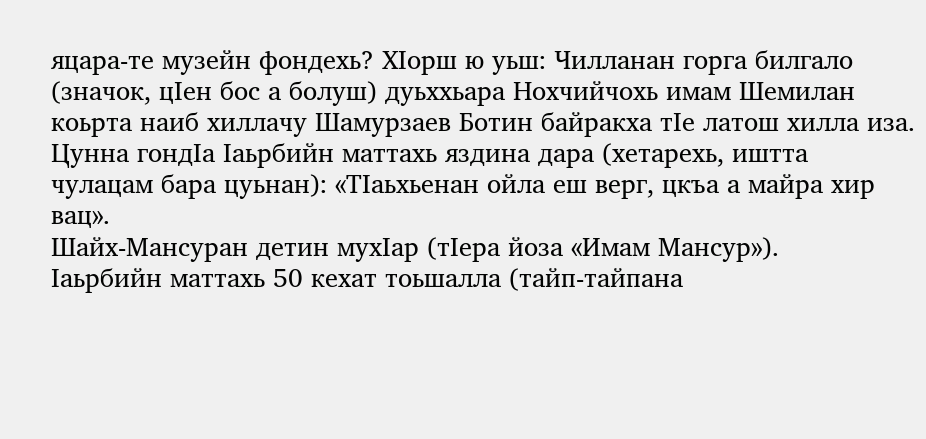яцара-те музейн фондехь? ХIорш ю уьш: Чилланан горга билгало (значок, цIен бос а болуш) дуьххьара Нохчийчохь имам Шемилан коьрта наиб хиллачу Шамурзаев Ботин байракха тIе латош хилла иза. Цунна гондIа Iаьрбийн маттахь яздина дара (хетарехь, иштта чулацам бара цуьнан): «ТIаьхьенан ойла еш верг, цкъа а майра хир вац».
Шайх-Мансуран детин мухIар (тIера йоза «Имам Мансур»).
Iаьрбийн маттахь 50 кехат тоьшалла (тайп-тайпана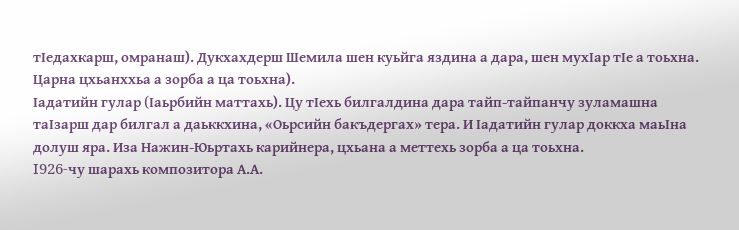тIедахкарш, омранаш). Дукхахдерш Шемила шен куьйга яздина а дара, шен мухIар тIе а тоьхна. Царна цхьанххьа а зорба а ца тоьхна).
Iадатийн гулар (Iаьрбийн маттахь). Цу тIехь билгалдина дара тайп-тайпанчу зуламашна таIзарш дар билгал а даьккхина, «Оьрсийн бакъдергах» тера. И Iадатийн гулар доккха маьIна долуш яра. Иза Нажин-Юьртахь карийнера, цхьана а меттехь зорба а ца тоьхна.
I926-чу шарахь композитора А.А.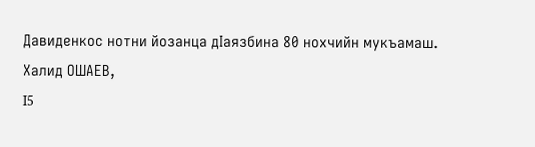Давиденкос нотни йозанца дIаязбина 80 нохчийн мукъамаш.
Халид ОШАЕВ,
I5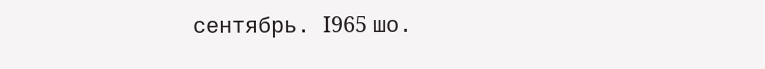сентябрь. I965 шо.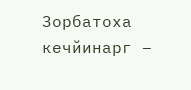Зорбатоха кечйинарг –